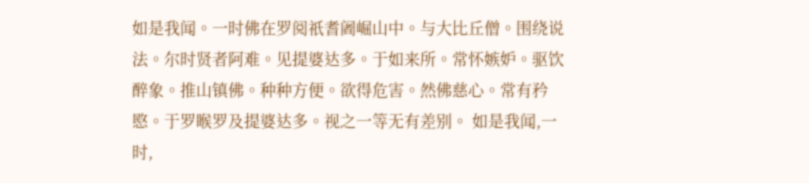如是我闻。一时佛在罗阅祇耆阇崛山中。与大比丘僧。围绕说法。尔时贤者阿难。见提婆达多。于如来所。常怀嫉妒。驱饮醉象。推山镇佛。种种方便。欲得危害。然佛慈心。常有矜愍。于罗睺罗及提婆达多。视之一等无有差别。 如是我闻,一时,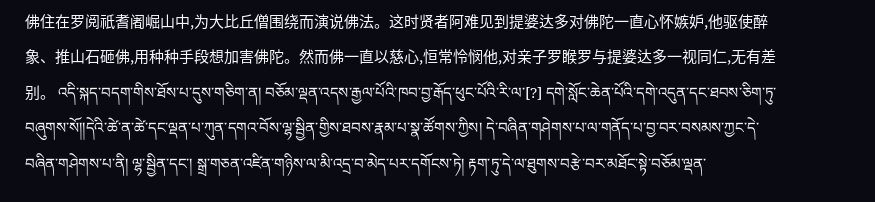佛住在罗阅祇耆阇崛山中,为大比丘僧围绕而演说佛法。这时贤者阿难见到提婆达多对佛陀一直心怀嫉妒,他驱使醉象、推山石砸佛,用种种手段想加害佛陀。然而佛一直以慈心,恒常怜悯他,对亲子罗睺罗与提婆达多一视同仁,无有差别。 འདི་སྐད་བདག་གིས་ཐོས་པ་དུས་གཅིག་ན། བཅོམ་ལྡན་འདས་རྒྱལ་པོའི་ཁབ་བྱ་རྒོད་ཕུང་པོའི་རི་ལ་[?] དགེ་སློང་ཆེན་པོའི་དགེ་འདུན་དང་ཐབས་ཅིག་ཏུ་བཞུགས་སོ།།དེའི་ཚེ་ན་ཚེ་དང་ལྡན་པ་ཀུན་དགའ་བོས་ལྷ་སྦྱིན་གྱིས་ཐབས་རྣམ་པ་སྣ་ཚོགས་ཀྱིས། དེ་བཞིན་གཤེགས་པ་ལ་གནོད་པ་བྱ་བར་བསམས་ཀྱང་དེ་བཞིན་གཤེགས་པ་ནི། ལྷ་སྦྱིན་དང་། སྒྲ་གཅན་འཛིན་གཉིས་ལ་མི་འདྲ་བ་མེད་པར་དགོངས་ཏེ། རྟག་ཏུ་དེ་ལ་ཐུགས་བརྩེ་བར་མཐོང་སྟེ་བཅོམ་ལྡན་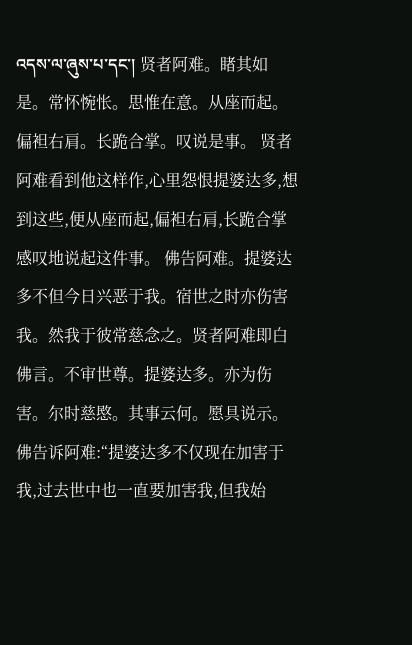འདས་ལ་ཞུས་པ་དང་། 贤者阿难。睹其如是。常怀惋怅。思惟在意。从座而起。偏袒右肩。长跪合掌。叹说是事。 贤者阿难看到他这样作,心里怨恨提婆达多,想到这些,便从座而起,偏袒右肩,长跪合掌感叹地说起这件事。 佛告阿难。提婆达多不但今日兴恶于我。宿世之时亦伤害我。然我于彼常慈念之。贤者阿难即白佛言。不审世尊。提婆达多。亦为伤害。尔时慈愍。其事云何。愿具说示。 佛告诉阿难:“提婆达多不仅现在加害于我,过去世中也一直要加害我,但我始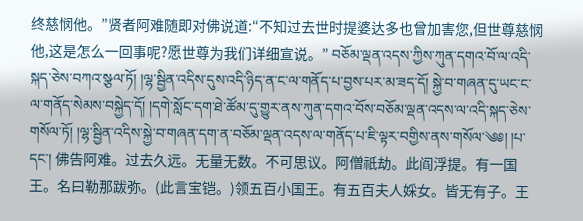终慈悯他。”贤者阿难随即对佛说道:“不知过去世时提婆达多也曾加害您,但世尊慈悯他,这是怎么一回事呢?愿世尊为我们详细宣说。” བཅོམ་ལྡན་འདས་ཀྱིས་ཀུན་དགའ་བོ་ལ་འདི་སྐད་ཅེས་བཀའ་སྩལ་ཏོ། །ལྷ་སྦྱིན་འདིས་དུས་འདི་ཉིད་ན་ང་ལ་གནོད་པ་བྱས་པར་མ་ཟད་དོ། སྐྱེ་བ་གཞན་དུ་ཡང་ང་ལ་གནོད་སེམས་བསྐྱེད་དོ། །དགེ་སློང་དག་ཐེ་ཚོམ་དུ་གྱུར་ནས་ཀུན་དགའ་བོས་བཅོམ་ལྡན་འདས་ལ་འདི་སྐད་ཅེས་གསོལ་ཏོ། །ལྷ་སྦྱིན་འདིས་སྐྱེ་བ་གཞན་དག་ན་བཅོམ་ལྡན་འདས་ལ་གནོད་པ་ཇི་ལྟར་བགྱིས་ནས་གསོལ་༄༅། །པ་དང་། 佛告阿难。过去久远。无量无数。不可思议。阿僧祇劫。此阎浮提。有一国王。名曰勒那跋弥。(此言宝铠。)领五百小国王。有五百夫人婇女。皆无有子。王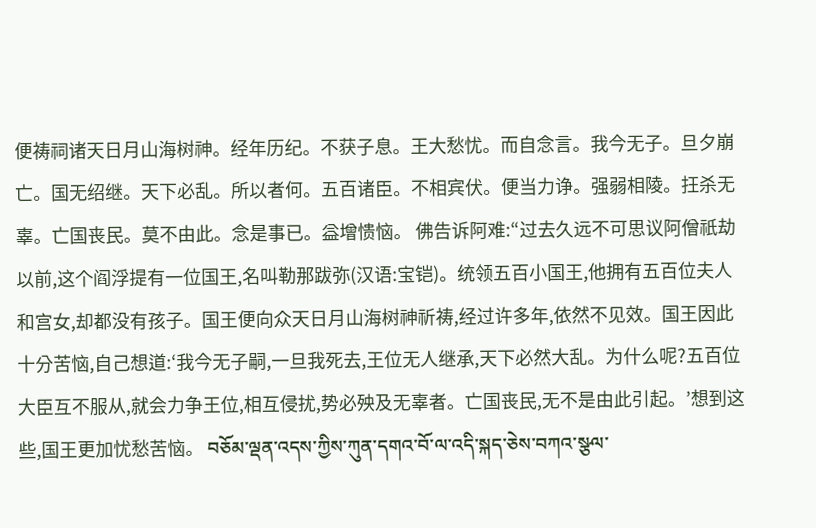便祷祠诸天日月山海树神。经年历纪。不获子息。王大愁忧。而自念言。我今无子。旦夕崩亡。国无绍继。天下必乱。所以者何。五百诸臣。不相宾伏。便当力诤。强弱相陵。抂杀无辜。亡国丧民。莫不由此。念是事已。益增愦恼。 佛告诉阿难:“过去久远不可思议阿僧祇劫以前,这个阎浮提有一位国王,名叫勒那跋弥(汉语:宝铠)。统领五百小国王,他拥有五百位夫人和宫女,却都没有孩子。国王便向众天日月山海树神祈祷,经过许多年,依然不见效。国王因此十分苦恼,自己想道:‘我今无子嗣,一旦我死去,王位无人继承,天下必然大乱。为什么呢?五百位大臣互不服从,就会力争王位,相互侵扰,势必殃及无辜者。亡国丧民,无不是由此引起。’想到这些,国王更加忧愁苦恼。 བཅོམ་ལྡན་འདས་ཀྱིས་ཀུན་དགའ་བོ་ལ་འདི་སྐད་ཅེས་བཀའ་སྩལ་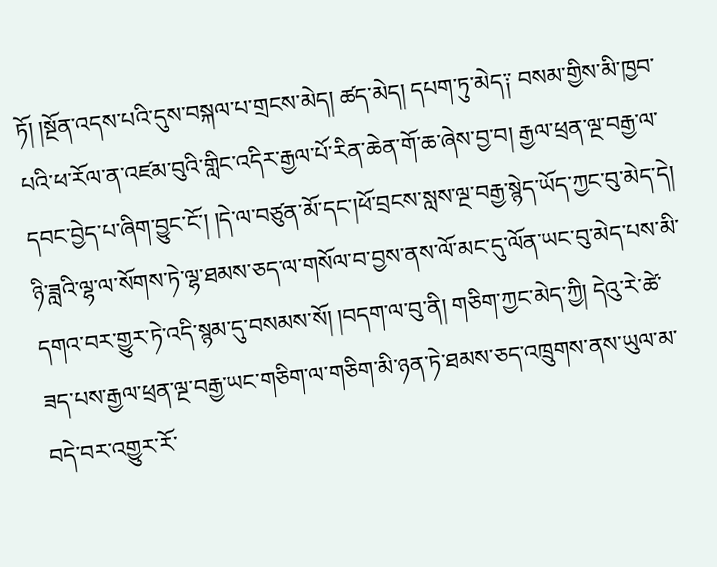ཏོ། །སྔོན་འདས་པའི་དུས་བསྐལ་པ་གྲངས་མེད། ཚད་མེད། དཔག་ཏུ་མེད༑ བསམ་གྱིས་མི་ཁྱབ་པའི་ཕ་རོལ་ན་འཛམ་བུའི་གླིང་འདིར་རྒྱལ་པོ་རིན་ཆེན་གོ་ཆ་ཞེས་བྱ་བ། རྒྱལ་ཕྲན་ལྔ་བརྒྱ་ལ་དབང་བྱེད་པ་ཞིག་བྱུང་ངོ་། །དེ་ལ་བཙུན་མོ་དང་།ཕོ་བྲངས་སླས་ལྔ་བརྒྱ་སྙེད་ཡོད་ཀྱང་བུ་མེད་དེ། ཉི་ཟླའི་ལྷ་ལ་སོགས་ཏེ་ལྷ་ཐམས་ཅད་ལ་གསོལ་བ་བྱས་ནས་ལོ་མང་དུ་ལོན་ཡང་བུ་མེད་པས་མི་དགའ་བར་གྱུར་ཏེ་འདི་སྙམ་དུ་བསམས་སོ། །བདག་ལ་བུ་ནི། གཅིག་ཀྱང་མེད་ཀྱི། དེའུ་རེ་ཚེ་ཟད་པས་རྒྱལ་ཕྲན་ལྔ་བརྒྱ་ཡང་གཅིག་ལ་གཅིག་མི་ཉན་ཏེ་ཐམས་ཅད་འཁྲུགས་ནས་ཡུལ་མ་བདེ་བར་འགྱུར་རོ་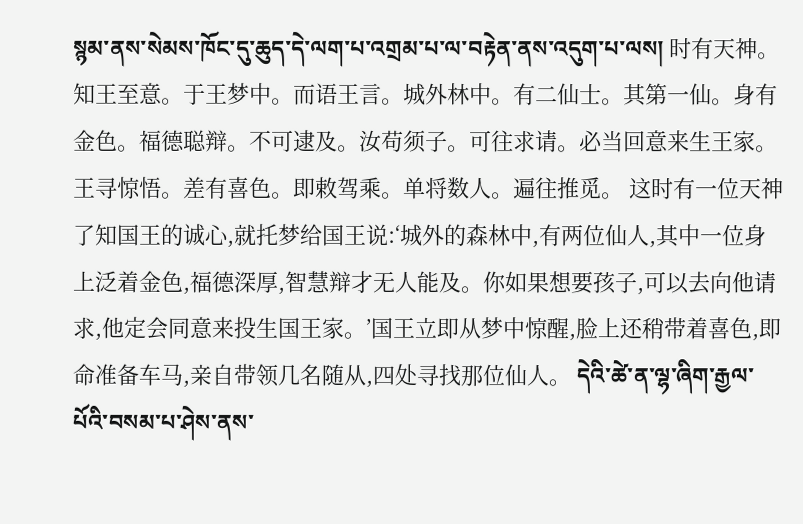སྙམ་ནས་སེམས་ཁོང་དུ་ཆུད་དེ་ལག་པ་འགྲམ་པ་ལ་བརྟེན་ནས་འདུག་པ་ལས། 时有天神。知王至意。于王梦中。而语王言。城外林中。有二仙士。其第一仙。身有金色。福德聪辩。不可逮及。汝苟须子。可往求请。必当回意来生王家。王寻惊悟。差有喜色。即敕驾乘。单将数人。遍往推觅。 这时有一位天神了知国王的诚心,就托梦给国王说:‘城外的森林中,有两位仙人,其中一位身上泛着金色,福德深厚,智慧辩才无人能及。你如果想要孩子,可以去向他请求,他定会同意来投生国王家。’国王立即从梦中惊醒,脸上还稍带着喜色,即命准备车马,亲自带领几名随从,四处寻找那位仙人。 དེའི་ཚེ་ན་ལྷ་ཞིག་རྒྱལ་པོའི་བསམ་པ་ཤེས་ནས་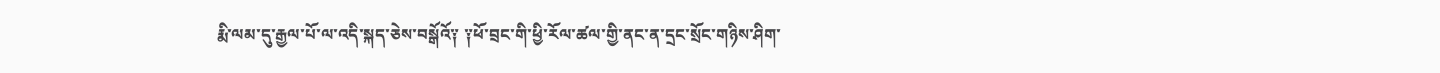རྨི་ལམ་དུ་རྒྱལ་པོ་ལ་འདི་སྐད་ཅེས་བསྒོའོ༑ ༑ཕོ་བྲང་གི་ཕྱི་རོལ་ཚལ་གྱི་ནང་ན་དྲང་སྲོང་གཉིས་ཤིག་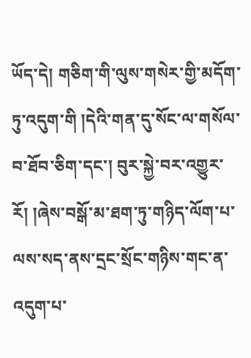ཡོད་དེ། གཅིག་གི་ལུས་གསེར་གྱི་མདོག་ཏུ་འདུག་གི །དེའི་གན་དུ་སོང་ལ་གསོལ་བ་ཐོབ་ཅིག་དང་། བུར་སྐྱེ་བར་འགྱུར་རོ། །ཞེས་བསྒོ་མ་ཐག་ཏུ་གཉིད་ལོག་པ་ལས་སད་ནས་དྲང་སྲོང་གཉིས་གང་ན་འདུག་པ་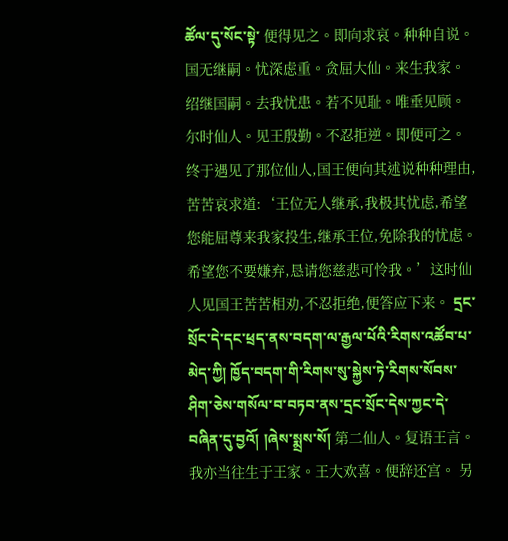ཚོལ་དུ་སོང་སྟེ་ 便得见之。即向求哀。种种自说。国无继嗣。忧深虑重。贪屈大仙。来生我家。绍继国嗣。去我忧患。若不见耻。唯垂见顾。尔时仙人。见王殷勤。不忍拒逆。即便可之。 终于遇见了那位仙人,国王便向其述说种种理由,苦苦哀求道:‘王位无人继承,我极其忧虑,希望您能屈尊来我家投生,继承王位,免除我的忧虑。希望您不要嫌弃,恳请您慈悲可怜我。’这时仙人见国王苦苦相劝,不忍拒绝,便答应下来。 དྲང་སྲོང་དེ་དང་ཕྲད་ནས་བདག་ལ་རྒྱལ་པོའི་རིགས་འཚོབ་པ་མེད་ཀྱི། ཁྱོད་བདག་གི་རིགས་སུ་སྐྱེས་ཏེ་རིགས་སོབས་ཤིག་ཅེས་གསོལ་བ་བཏབ་ནས་དྲང་སྲོང་དེས་ཀྱང་དེ་བཞིན་དུ་བྱའོ། །ཞེས་སྨྲས་སོ། 第二仙人。复语王言。我亦当往生于王家。王大欢喜。便辞还宫。 另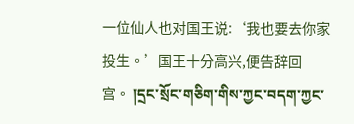一位仙人也对国王说:‘我也要去你家投生。’国王十分高兴,便告辞回宫。 །དྲང་སྲོང་གཅིག་གིས་ཀྱང་བདག་ཀྱང་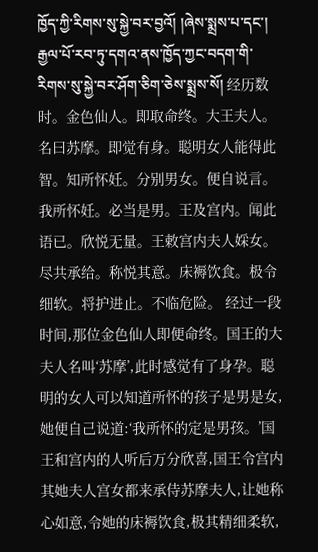ཁྱོད་ཀྱི་རིགས་སུ་སྐྱེ་བར་བྱའོ། །ཞེས་སྨྲས་པ་དང་། རྒྱལ་པོ་རབ་ཏུ་དགའ་ནས་ཁྱོད་ཀྱང་བདག་གི་རིགས་སུ་སྐྱེ་བར་ཤོག་ཅིག་ཅེས་སྨྲས་སོ། 经历数时。金色仙人。即取命终。大王夫人。名曰苏摩。即觉有身。聪明女人能得此智。知所怀妊。分别男女。便自说言。我所怀妊。必当是男。王及宫内。闻此语已。欣悦无量。王敕宫内夫人婇女。尽共承给。称悦其意。床褥饮食。极令细软。将护进止。不临危险。 经过一段时间,那位金色仙人即便命终。国王的大夫人名叫‘苏摩’,此时感觉有了身孕。聪明的女人可以知道所怀的孩子是男是女,她便自己说道:‘我所怀的定是男孩。’国王和宫内的人听后万分欣喜,国王令宫内其她夫人宫女都来承侍苏摩夫人,让她称心如意,令她的床褥饮食,极其精细柔软,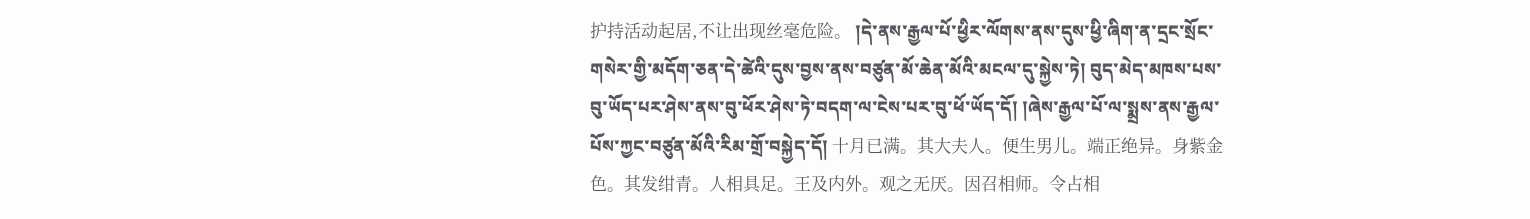护持活动起居,不让出现丝毫危险。 །དེ་ནས་རྒྱལ་པོ་ཕྱིར་ལོགས་ནས་དུས་ཕྱི་ཞིག་ན་དྲང་སྲོང་གསེར་གྱི་མདོག་ཅན་དེ་ཚེའི་དུས་བྱས་ནས་བཙུན་མོ་ཆེན་མོའི་མངལ་དུ་སྐྱེས་ཏེ། བུད་མེད་མཁས་པས་བུ་ཡོད་པར་ཤེས་ནས་བུ་ཕོར་ཤེས་ཏེ་བདག་ལ་ངེས་པར་བུ་ཕོ་ཡོད་དོ། །ཞེས་རྒྱལ་པོ་ལ་སྨྲས་ནས་རྒྱལ་པོས་ཀྱང་བཙུན་མོའི་རིམ་གྲོ་བསྐྱེད་དོ། 十月已满。其大夫人。便生男儿。端正绝异。身紫金色。其发绀青。人相具足。王及内外。观之无厌。因召相师。令占相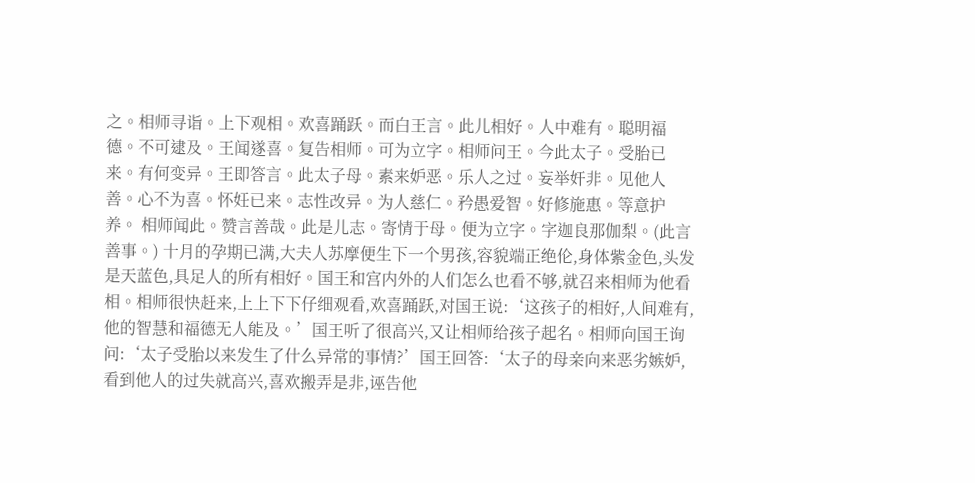之。相师寻诣。上下观相。欢喜踊跃。而白王言。此儿相好。人中难有。聪明福德。不可逮及。王闻遂喜。复告相师。可为立字。相师问王。今此太子。受胎已来。有何变异。王即答言。此太子母。素来妒恶。乐人之过。妄举奸非。见他人善。心不为喜。怀妊已来。志性改异。为人慈仁。矜愚爱智。好修施惠。等意护养。 相师闻此。赞言善哉。此是儿志。寄情于母。便为立字。字迦良那伽梨。(此言善事。) 十月的孕期已满,大夫人苏摩便生下一个男孩,容貌端正绝伦,身体紫金色,头发是天蓝色,具足人的所有相好。国王和宫内外的人们怎么也看不够,就召来相师为他看相。相师很快赶来,上上下下仔细观看,欢喜踊跃,对国王说:‘这孩子的相好,人间难有,他的智慧和福德无人能及。’国王听了很高兴,又让相师给孩子起名。相师向国王询问:‘太子受胎以来发生了什么异常的事情?’国王回答:‘太子的母亲向来恶劣嫉妒,看到他人的过失就高兴,喜欢搬弄是非,诬告他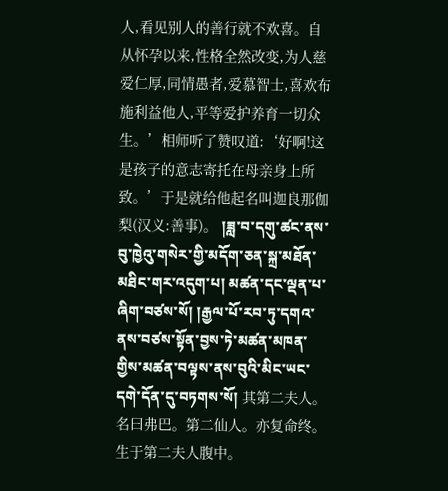人,看见别人的善行就不欢喜。自从怀孕以来,性格全然改变,为人慈爱仁厚,同情愚者,爱慕智士,喜欢布施利益他人,平等爱护养育一切众生。’相师听了赞叹道:‘好啊!这是孩子的意志寄托在母亲身上所致。’于是就给他起名叫迦良那伽梨(汉义:善事)。 །ཟླ་བ་དགུ་ཚང་ནས་བུ་ཁྱེའུ་གསེར་གྱི་མདོག་ཅན་སྐྲ་མཐོན་མཐིང་གར་འདུག་པ། མཚན་དང་ལྡན་པ་ཞིག་བཙས་སོ། །རྒྱལ་པོ་རབ་ཏུ་དགའ་ནས་བཙས་སྟོན་བྱས་ཏེ་མཚན་མཁན་གྱིས་མཚན་བལྟས་ནས་བུའི་མིང་ཡང་དགེ་དོན་དུ་བཏགས་སོ། 其第二夫人。名曰弗巴。第二仙人。亦复命终。生于第二夫人腹中。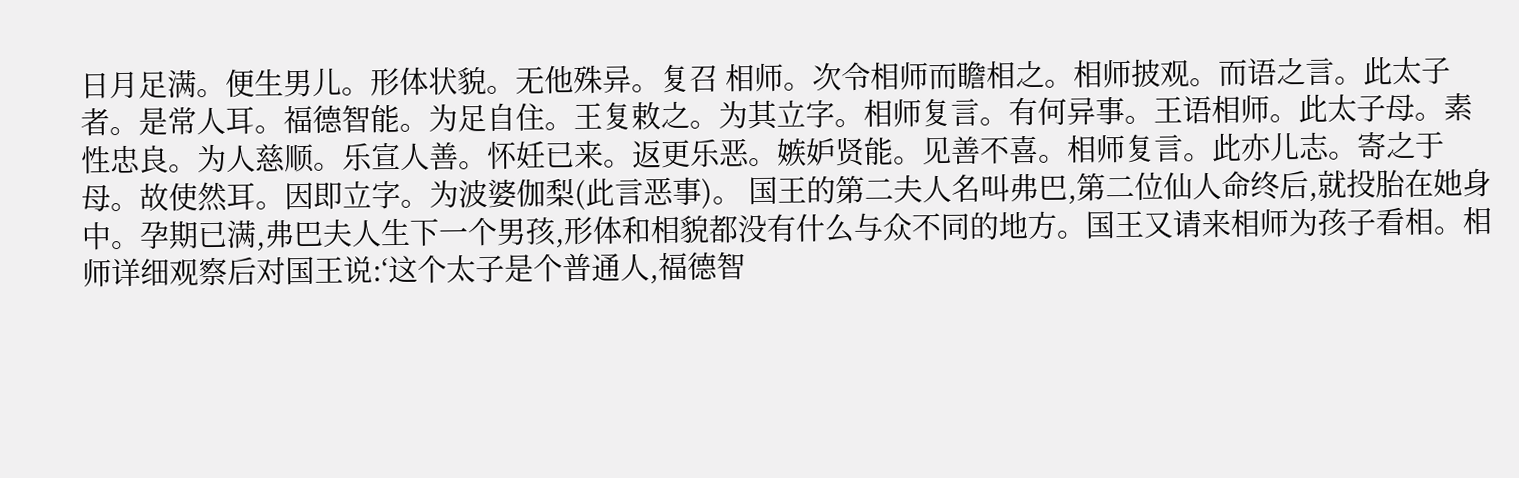日月足满。便生男儿。形体状貌。无他殊异。复召 相师。次令相师而瞻相之。相师披观。而语之言。此太子者。是常人耳。福德智能。为足自住。王复敕之。为其立字。相师复言。有何异事。王语相师。此太子母。素性忠良。为人慈顺。乐宣人善。怀妊已来。返更乐恶。嫉妒贤能。见善不喜。相师复言。此亦儿志。寄之于母。故使然耳。因即立字。为波婆伽梨(此言恶事)。 国王的第二夫人名叫弗巴,第二位仙人命终后,就投胎在她身中。孕期已满,弗巴夫人生下一个男孩,形体和相貌都没有什么与众不同的地方。国王又请来相师为孩子看相。相师详细观察后对国王说:‘这个太子是个普通人,福德智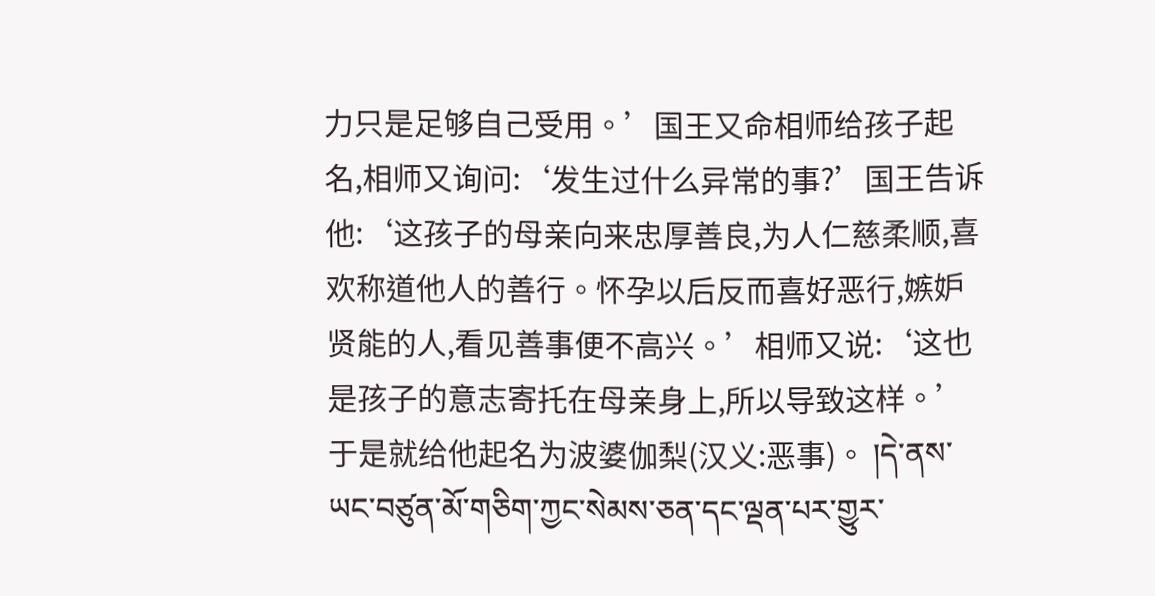力只是足够自己受用。’国王又命相师给孩子起名,相师又询问:‘发生过什么异常的事?’国王告诉他:‘这孩子的母亲向来忠厚善良,为人仁慈柔顺,喜欢称道他人的善行。怀孕以后反而喜好恶行,嫉妒贤能的人,看见善事便不高兴。’相师又说:‘这也是孩子的意志寄托在母亲身上,所以导致这样。’于是就给他起名为波婆伽梨(汉义:恶事)。 །དེ་ནས་ཡང་བཙུན་མོ་གཅིག་ཀྱང་སེམས་ཅན་དང་ལྡན་པར་གྱུར་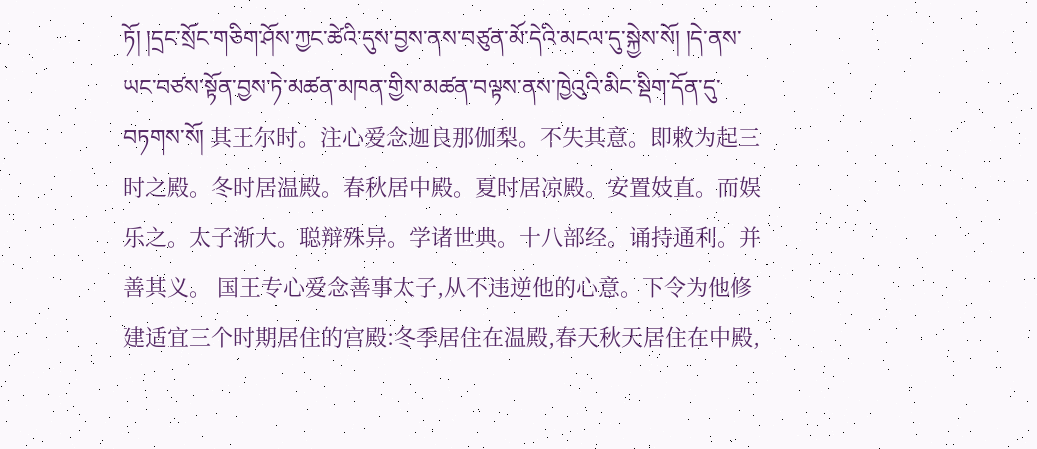ཏོ། །དྲང་སྲོང་གཅིག་ཤོས་ཀྱང་ཚེའི་དུས་བྱས་ནས་བཙུན་མོ་དེའི་མངལ་དུ་སྐྱེས་སོ། །དེ་ནས་ཡང་བཙས་སྟོན་བྱས་ཏེ་མཚན་མཁན་གྱིས་མཚན་བལྟས་ནས་ཁྱེའུའི་མིང་སྡིག་དོན་དུ་བཏགས་སོ། 其王尔时。注心爱念迦良那伽梨。不失其意。即敕为起三时之殿。冬时居温殿。春秋居中殿。夏时居凉殿。安置妓直。而娱乐之。太子渐大。聪辩殊异。学诸世典。十八部经。诵持通利。并善其义。 国王专心爱念善事太子,从不违逆他的心意。下令为他修建适宜三个时期居住的宫殿:冬季居住在温殿,春天秋天居住在中殿,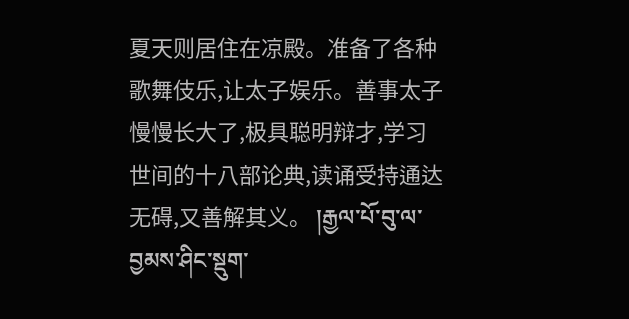夏天则居住在凉殿。准备了各种歌舞伎乐,让太子娱乐。善事太子慢慢长大了,极具聪明辩才,学习世间的十八部论典,读诵受持通达无碍,又善解其义。 །རྒྱལ་པོ་བུ་ལ་བྱམས་ཤིང་སྡུག་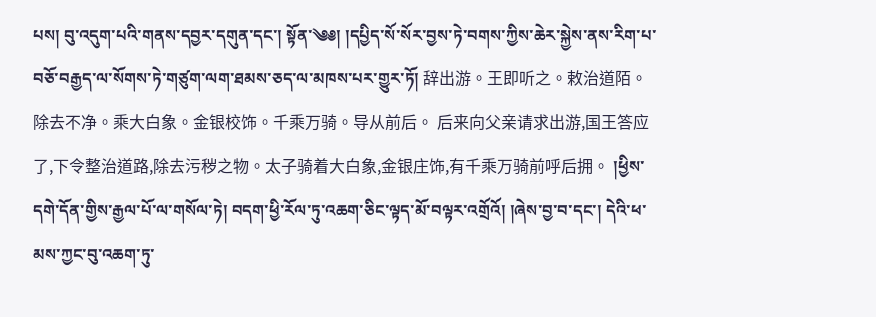པས། བུ་འདུག་པའི་གནས་དབྱར་དགུན་དང་། སྟོན་༄༅། །དཔྱིད་སོ་སོར་བྱས་ཏེ་བགས་ཀྱིས་ཆེར་སྐྱེས་ནས་རིག་པ་བཅོ་བརྒྱད་ལ་སོགས་ཏེ་གཙུག་ལག་ཐམས་ཅད་ལ་མཁས་པར་གྱུར་ཏོ། 辞出游。王即听之。敕治道陌。除去不净。乘大白象。金银校饰。千乘万骑。导从前后。 后来向父亲请求出游,国王答应了,下令整治道路,除去污秽之物。太子骑着大白象,金银庄饰,有千乘万骑前呼后拥。 །ཕྱིས་དགེ་དོན་གྱིས་རྒྱལ་པོ་ལ་གསོལ་ཏེ། བདག་ཕྱི་རོལ་ཏུ་འཆག་ཅིང་ལྟད་མོ་བལྟར་འགྲོའོ། །ཞེས་བྱ་བ་དང་། དེའི་ཕ་མས་ཀྱང་བུ་འཆག་ཏུ་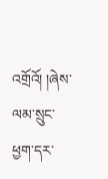འགྲོའོ། །ཞེས་ལམ་སྲུང་ཕྱག་དར་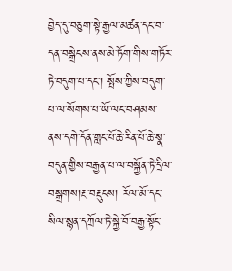བྱེད་དུ་བཅུག་སྟེ་རྒྱལ་མཚན་དང་བ་དན་བསྒྲེངས་ནས་མེ་ཏོག་གིས་གཏོར་ཏེ་བདུག་པ་དང་། སྤོས་ཀྱིས་བདུག་པ་ལ་སོགས་པ་ཡོ་ལང་བཤམས་ནས་དགེ་དོན་གླང་པོ་ཆེ་རིན་པོ་ཆེ་སྣ་བདུན་གྱིས་བརྒྱན་པ་ལ་བསྐྱོན་ཏེ་དྲིལ་བསྒྲགས།རྔ་བརྡུངས། རོལ་མོ་དང་སིལ་སྙན་དཀྲོལ་ཏེ་སྐྱེ་བོ་བརྒྱ་སྟོང་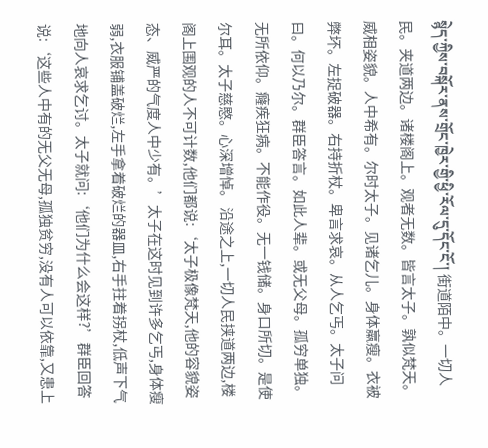སྙེད་ཀྱིས་བསྐོར་ནས་གྲོང་ཁྱེར་གྱི་ཕྱི་རོལ་དུ་དོང་ངོ་། 街道陌中。一切人民。夹道两边。诸楼阁上。观者无数。皆言太子。孰似梵天。威相姿貌。人中希有。尔时太子。见诸乞儿。身体羸瘦。衣被弊坏。左捉破器。右持折杖。卑言求哀。从人乞丐。太子问曰。何以乃尔。群臣答言。如此人辈。或无父母。孤穷单独。无所依仰。癃疾狂病。不能作役。无一钱储。身口所切。是使尔耳。太子慈愍。心深增悼。 沿途之上,一切人民挟道两边,楼阁上围观的人不可计数,他们都说:‘太子极像梵天,他的容貌姿态、威严的气度人中少有。’太子在这时见到许多乞丐,身体瘦弱,衣服铺盖破烂,左手拿着破烂的器皿,右手拄着拐杖,低声下气地向人哀求乞讨。太子就问:‘他们为什么会这样?’群臣回答说:‘这些人中有的无父无母,孤独贫穷,没有人可以依靠,又患上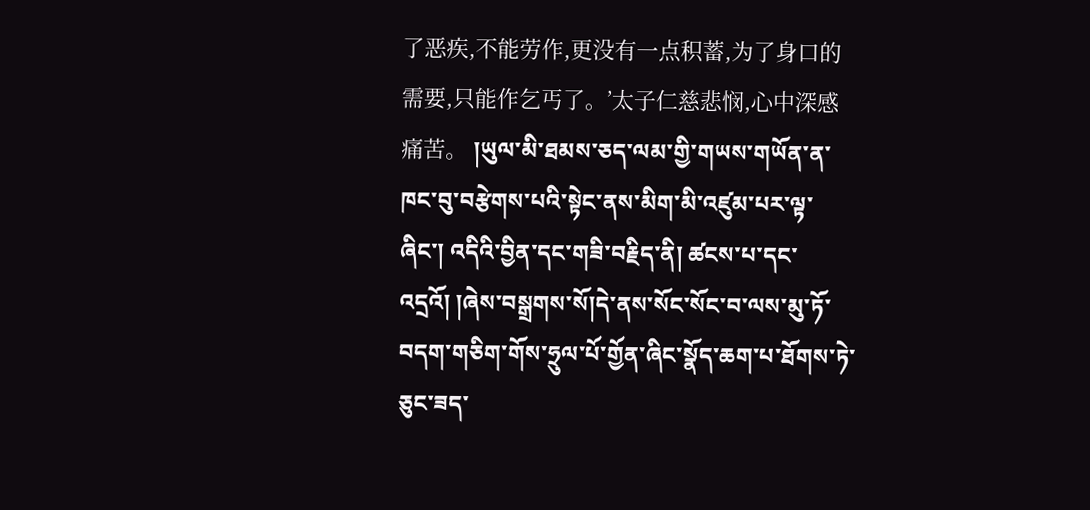了恶疾,不能劳作,更没有一点积蓄,为了身口的需要,只能作乞丐了。’太子仁慈悲悯,心中深感痛苦。 །ཡུལ་མི་ཐམས་ཅད་ལམ་གྱི་གཡས་གཡོན་ན་ཁང་བུ་བརྩེགས་པའི་སྟེང་ནས་མིག་མི་འཛུམ་པར་ལྟ་ཞིང་། འདིའི་བྱིན་དང་གཟི་བརྗིད་ནི། ཚངས་པ་དང་འདྲའོ། །ཞེས་བསྒྲགས་སོ།དེ་ནས་སོང་སོང་བ་ལས་མུ་ཏོ་བདག་གཅིག་གོས་ཧྲུལ་པོ་གྱོན་ཞིང་སྣོད་ཆག་པ་ཐོགས་ཏེ་ཅུང་ཟད་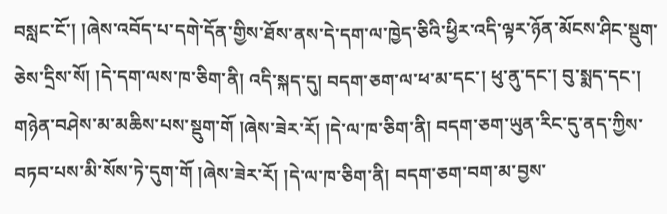བསླང་ངོ་། །ཞེས་འབོད་པ་དགེ་དོན་གྱིས་ཐོས་ནས་དེ་དག་ལ་ཁྱེད་ཅིའི་ཕྱིར་འདི་ལྟར་ཉོན་མོངས་ཤིང་སྡུག་ཅེས་དྲིས་སོ། །དེ་དག་ལས་ཁ་ཅིག་ནི། འདི་སྐད་དུ། བདག་ཅག་ལ་ཕ་མ་དང་། ཕུ་ནུ་དང་། བུ་སྨད་དང་། གཉེན་བཤེས་མ་མཆིས་པས་སྡུག་གོ །ཞེས་ཟེར་རོ། །དེ་ལ་ཁ་ཅིག་ནི། བདག་ཅག་ཡུན་རིང་དུ་ནད་ཀྱིས་བཏབ་པས་མི་སོས་ཏེ་དུག་གོ །ཞེས་ཟེར་རོ། །དེ་ལ་ཁ་ཅིག་ནི། བདག་ཅག་བག་མ་བྱས་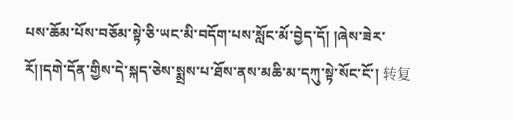པས་ཆོམ་པོས་བཅོམ་སྟེ་ཅི་ཡང་མི་བདོག་པས་སློང་མོ་བྱེད་དོ། །ཞེས་ཟེར་རོ།།དགེ་དོན་གྱིས་དེ་སྐད་ཅེས་སྨྲས་པ་ཐོས་ནས་མཆི་མ་དཀུ་སྟེ་སོང་ངོ་། 转复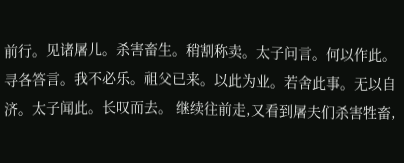前行。见诸屠儿。杀害畜生。稍割称卖。太子问言。何以作此。寻各答言。我不必乐。祖父已来。以此为业。若舍此事。无以自济。太子闻此。长叹而去。 继续往前走,又看到屠夫们杀害牲畜,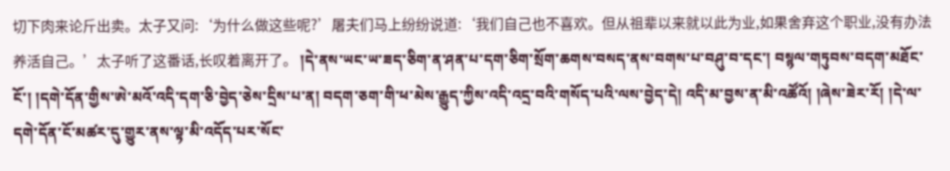切下肉来论斤出卖。太子又问:‘为什么做这些呢?’屠夫们马上纷纷说道:‘我们自己也不喜欢。但从祖辈以来就以此为业,如果舍弃这个职业,没有办法养活自己。’太子听了这番话,长叹着离开了。 །དེ་ནས་ཡང་ཡ་ཟད་ཅིག་ན་ཤན་པ་དག་ཅིག་སྲོག་ཆགས་བསད་ནས་བགས་པ་བཤུ་བ་དང་། བསྙལ་གཏུབས་བདག་མཐོང་ངོ་། །དགེ་དོན་གྱིས་ཨེ་མའོ་འདི་དག་ཅི་བྱེད་ཅེས་དྲིས་པ་ན། བདག་ཅག་གི་ཕ་མེས་རྒྱུད་ཀྱིས་འདི་འདྲ་བའི་གསོད་པའི་ལས་བྱེད་དེ། འདི་མ་བྱས་ན་མི་འཚོའོ། །ཞེས་ཟེར་རོ། །དེ་ལ་དགེ་དོན་ངོ་མཚར་དུ་གྱུར་ནས་ལྟ་མི་འདོད་པར་སོང་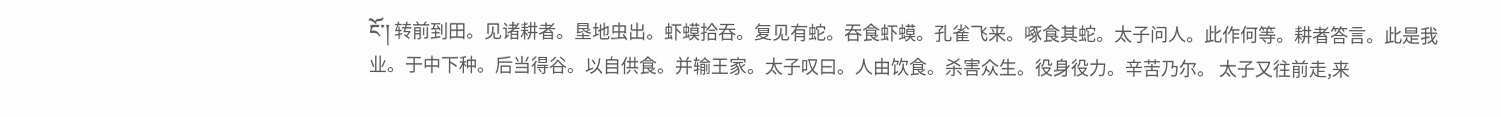ངོ་། 转前到田。见诸耕者。垦地虫出。虾蟆拾吞。复见有蛇。吞食虾蟆。孔雀飞来。啄食其蛇。太子问人。此作何等。耕者答言。此是我业。于中下种。后当得谷。以自供食。并输王家。太子叹曰。人由饮食。杀害众生。役身役力。辛苦乃尔。 太子又往前走,来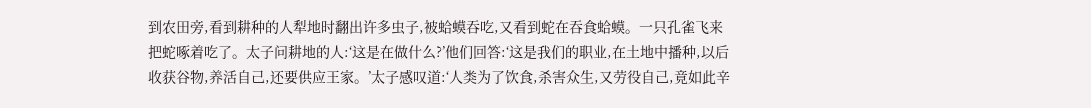到农田旁,看到耕种的人犁地时翻出许多虫子,被蛤蟆吞吃,又看到蛇在吞食蛤蟆。一只孔雀飞来把蛇啄着吃了。太子问耕地的人:‘这是在做什么?’他们回答:‘这是我们的职业,在土地中播种,以后收获谷物,养活自己,还要供应王家。’太子感叹道:‘人类为了饮食,杀害众生,又劳役自己,竟如此辛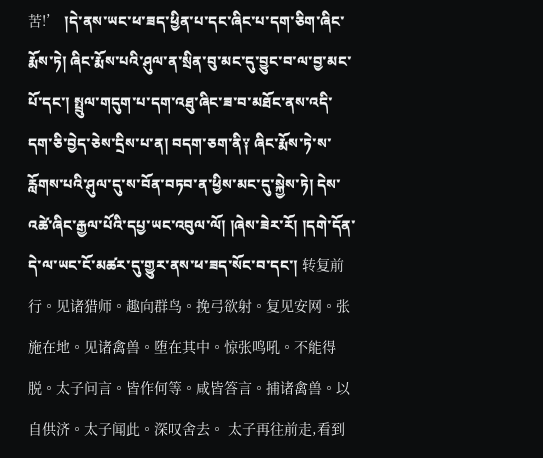苦!’ །དེ་ནས་ཡང་ཕ་ཟད་ཕྱིན་པ་དང་ཞིང་པ་དག་ཅིག་ཞིང་རྨོས་ཏེ། ཞིང་རྨོས་པའི་ཤུལ་ན་སྲིན་བུ་མང་དུ་བྱུང་བ་ལ་བྱ་མང་པོ་དང་། སྤྲུལ་གདུག་པ་དག་འཐུ་ཞིང་ཟ་བ་མཐོང་ནས་འདི་དག་ཅི་བྱེད་ཅེས་དྲིས་པ་ན། བདག་ཅག་ནི༑ ཞིང་རྨོས་ཏེ་ས་རློགས་པའི་ཤུལ་དུ་ས་བོན་བཏབ་ན་ཕྱིས་མང་དུ་སྐྱེས་ཏེ། དེས་འཚེ་ཞིང་རྒྱལ་པོའི་དཔྱ་ཡང་འབུལ་ལོ། །ཞེས་ཟེར་རོ། །དགེ་དོན་དེ་ལ་ཡང་ངོ་མཚར་དུ་གྱུར་ནས་ཕ་ཟད་སོང་བ་དང་། 转复前行。见诸猎师。趣向群鸟。挽弓欲射。复见安网。张施在地。见诸禽兽。堕在其中。惊张鸣吼。不能得脱。太子问言。皆作何等。咸皆答言。捕诸禽兽。以自供济。太子闻此。深叹舍去。 太子再往前走,看到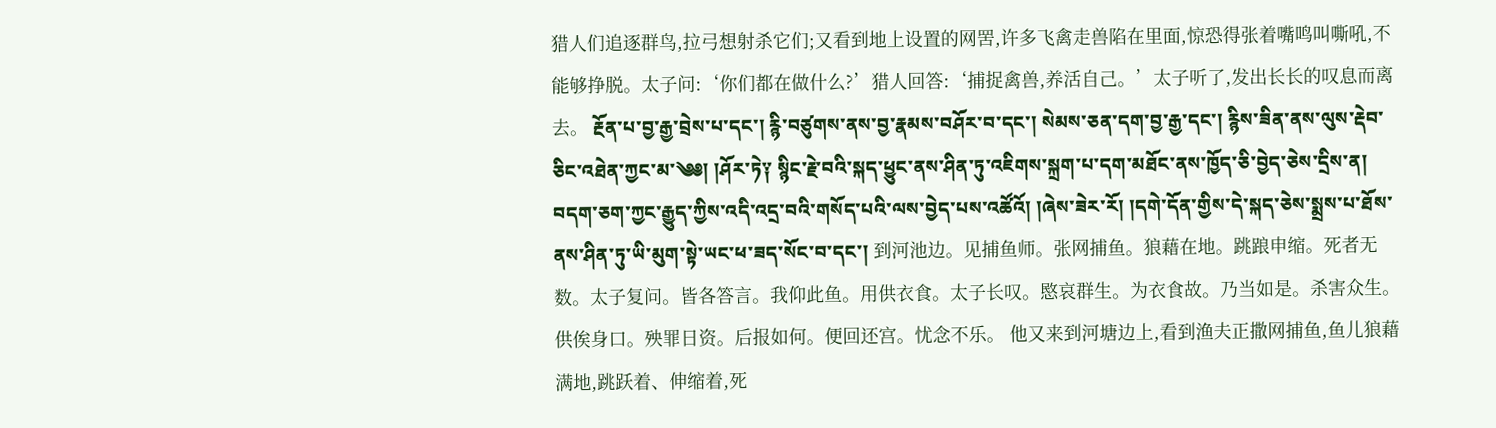猎人们追逐群鸟,拉弓想射杀它们;又看到地上设置的网罟,许多飞禽走兽陷在里面,惊恐得张着嘴鸣叫嘶吼,不能够挣脱。太子问:‘你们都在做什么?’猎人回答:‘捕捉禽兽,养活自己。’太子听了,发出长长的叹息而离去。 རྔོན་པ་བྱ་རྒྱ་བྲེས་པ་དང་། རྙི་བཙུགས་ནས་བྱ་རྣམས་བཤོར་བ་དང་། སེམས་ཅན་དག་བྱ་རྒྱ་དང་། རྙིས་ཟིན་ནས་ལུས་རྡེབ་ཅིང་འཐེན་ཀྱང་མ་༄༅། །ཤོར་ཏེ༑ སྙིང་རྗེ་བའི་སྐད་ཕྱུང་ནས་ཤིན་ཏུ་འཇིགས་སྐྲག་པ་དག་མཐོང་ནས་ཁྱོད་ཅི་བྱེད་ཅེས་དྲིས་ན། བདག་ཅག་ཀྱང་རྒྱུད་ཀྱིས་འདི་འདྲ་བའི་གསོད་པའི་ལས་བྱེད་པས་འཚོའོ། །ཞེས་ཟེར་རོ། །དགེ་དོན་གྱིས་དེ་སྐད་ཅེས་སྨྲས་པ་ཐོས་ནས་ཤིན་ཏུ་ཡི་མུག་སྟེ་ཡང་ཕ་ཟད་སོང་བ་དང་། 到河池边。见捕鱼师。张网捕鱼。狼藉在地。跳踉申缩。死者无数。太子复问。皆各答言。我仰此鱼。用供衣食。太子长叹。愍哀群生。为衣食故。乃当如是。杀害众生。供俟身口。殃罪日资。后报如何。便回还宫。忧念不乐。 他又来到河塘边上,看到渔夫正撒网捕鱼,鱼儿狼藉满地,跳跃着、伸缩着,死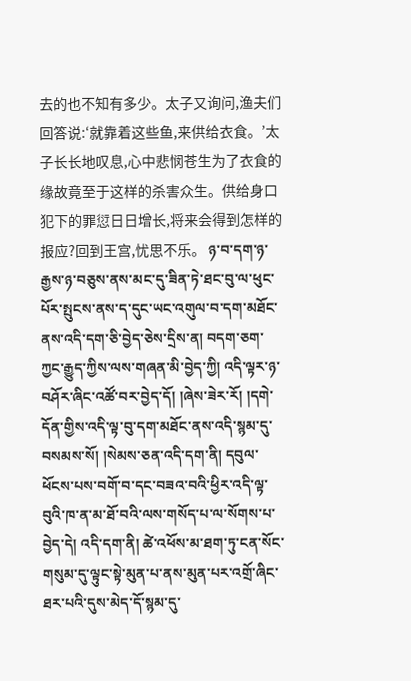去的也不知有多少。太子又询问,渔夫们回答说:‘就靠着这些鱼,来供给衣食。’太子长长地叹息,心中悲悯苍生为了衣食的缘故竟至于这样的杀害众生。供给身口犯下的罪愆日日增长,将来会得到怎样的报应?回到王宫,忧思不乐。 ཉ་བ་དག་ཉ་རྒྱས་ཉ་བཅུས་ནས་མང་དུ་ཟིན་ཏེ་ཐང་བུ་ལ་ཕུང་པོར་སྤུངས་ནས་ད་དུང་ཡང་འགུལ་བ་དག་མཐོང་ནས་འདི་དག་ཅི་བྱེད་ཅེས་དྲིས་ན། བདག་ཅག་ཀྱང་རྒྱུད་ཀྱིས་ལས་གཞན་མི་བྱེད་ཀྱི། འདི་ལྟར་ཉ་བཤོར་ཞིང་འཚོ་བར་བྱེད་དོ། །ཞེས་ཟེར་རོ། །དགེ་དོན་གྱིས་འདི་ལྟ་བུ་དག་མཐོང་ནས་འདི་སྙམ་དུ་བསམས་སོ། །སེམས་ཅན་འདི་དག་ནི། དབུལ་ཕོངས་པས་བགོ་བ་དང་བཟའ་བའི་ཕྱིར་འདི་ལྟ་བུའི་ཁ་ན་མ་ཐོ་བའི་ལས་གསོད་པ་ལ་སོགས་པ་བྱེད་དེ། འདི་དག་ནི། ཚེ་འཕོས་མ་ཐག་ཏུ་ངན་སོང་གསུམ་དུ་ལྟུང་སྟེ་མུན་པ་ནས་མུན་པར་འགྲོ་ཞིང་ཐར་པའི་དུས་མེད་དོ་སྙམ་དུ་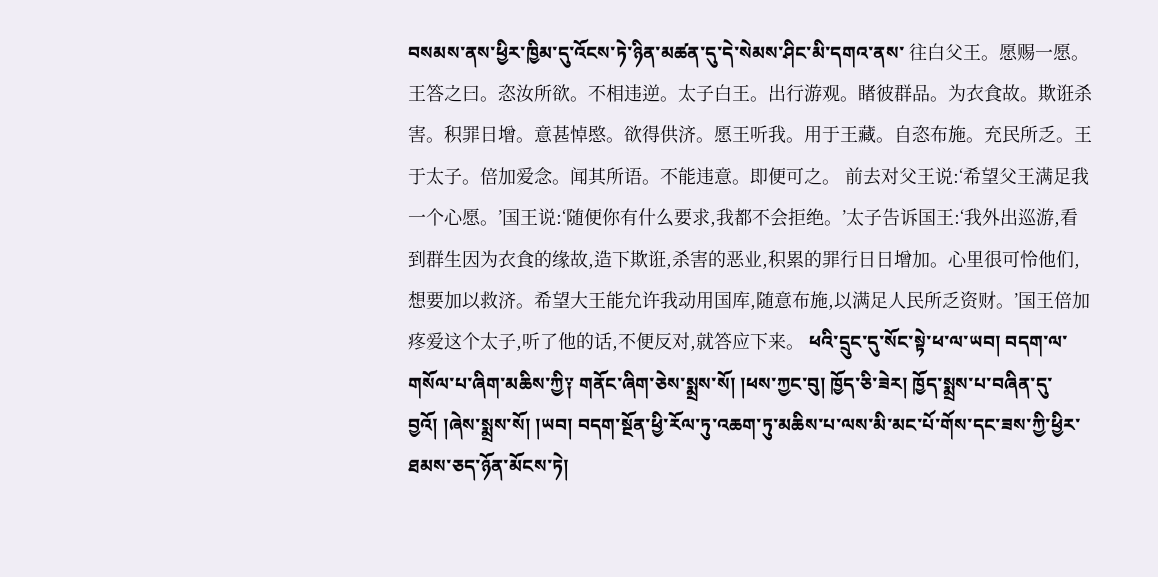བསམས་ནས་ཕྱིར་ཁྱིམ་དུ་འོངས་ཏེ་ཉིན་མཚན་དུ་དེ་སེམས་ཤིང་མི་དགའ་ནས་ 往白父王。愿赐一愿。王答之曰。恣汝所欲。不相违逆。太子白王。出行游观。睹彼群品。为衣食故。欺诳杀害。积罪日增。意甚悼愍。欲得供济。愿王听我。用于王藏。自恣布施。充民所乏。王于太子。倍加爱念。闻其所语。不能违意。即便可之。 前去对父王说:‘希望父王满足我一个心愿。’国王说:‘随便你有什么要求,我都不会拒绝。’太子告诉国王:‘我外出巡游,看到群生因为衣食的缘故,造下欺诳,杀害的恶业,积累的罪行日日增加。心里很可怜他们,想要加以救济。希望大王能允许我动用国库,随意布施,以满足人民所乏资财。’国王倍加疼爱这个太子,听了他的话,不便反对,就答应下来。 ཕའི་དྲུང་དུ་སོང་སྟེ་ཕ་ལ་ཡབ། བདག་ལ་གསོལ་པ་ཞིག་མཆིས་ཀྱི༑ གནོང་ཞིག་ཅེས་སྨྲས་སོ། །ཕས་ཀྱང་བུ། ཁྱོད་ཅི་ཟེར། ཁྱོད་སྨྲས་པ་བཞིན་དུ་བྱའོ། །ཞེས་སྨྲས་སོ། །ཡབ། བདག་སྔོན་ཕྱི་རོལ་ཏུ་འཆག་ཏུ་མཆིས་པ་ལས་མི་མང་པོ་གོས་དང་ཟས་ཀྱི་ཕྱིར་ཐམས་ཅད་ཉོན་མོངས་ཏེ།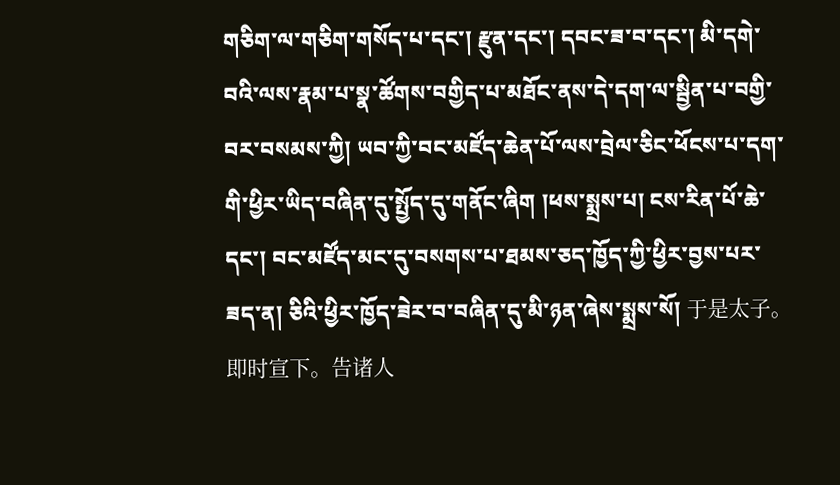གཅིག་ལ་གཅིག་གསོད་པ་དང་། རྫུན་དང་། དབང་ཟ་བ་དང་། མི་དགེ་བའི་ལས་རྣམ་པ་སྣ་ཚོགས་བགྱིད་པ་མཐོང་ནས་དེ་དག་ལ་སྦྱིན་པ་བགྱི་བར་བསམས་ཀྱི། ཡབ་ཀྱི་བང་མཛོད་ཆེན་པོ་ལས་བྲེལ་ཅིང་ཕོངས་པ་དག་གི་ཕྱིར་ཡིད་བཞིན་དུ་སྤྱོད་དུ་གནོང་ཞིག །ཕས་སྨྲས་པ། ངས་རིན་པོ་ཆེ་དང་། བང་མཛོད་མང་དུ་བསགས་པ་ཐམས་ཅད་ཁྱོད་ཀྱི་ཕྱིར་བྱས་པར་ཟད་ན། ཅིའི་ཕྱིར་ཁྱོད་ཟེར་བ་བཞིན་དུ་མི་ཉན་ཞེས་སྨྲས་སོ། 于是太子。即时宣下。告诸人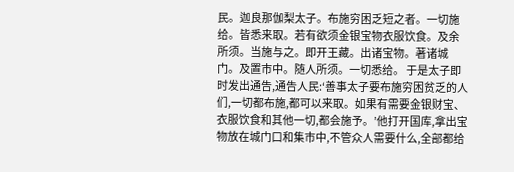民。迦良那伽梨太子。布施穷困乏短之者。一切施给。皆悉来取。若有欲须金银宝物衣服饮食。及余所须。当施与之。即开王藏。出诸宝物。著诸城门。及置市中。随人所须。一切悉给。 于是太子即时发出通告,通告人民:‘善事太子要布施穷困贫乏的人们,一切都布施,都可以来取。如果有需要金银财宝、衣服饮食和其他一切,都会施予。’他打开国库,拿出宝物放在城门口和集市中,不管众人需要什么,全部都给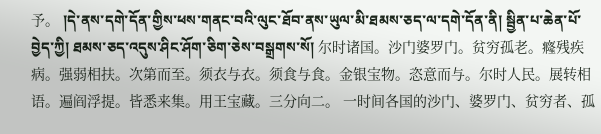予。 །དེ་ནས་དགེ་དོན་གྱིས་ཕས་གནང་བའི་ལུང་ཐོབ་ནས་ཡུལ་མི་ཐམས་ཅད་ལ་དགེ་དོན་ནི། སྦྱིན་པ་ཆེན་པོ་བྱེད་ཀྱི། ཐམས་ཅད་འདུས་ཤིང་ཤོག་ཅིག་ཅེས་བསྒྲགས་སོ། 尔时诸国。沙门婆罗门。贫穷孤老。癃残疾病。强弱相扶。次第而至。须衣与衣。须食与食。金银宝物。恣意而与。尔时人民。展转相语。遍阎浮提。皆悉来集。用王宝藏。三分向二。 一时间各国的沙门、婆罗门、贫穷者、孤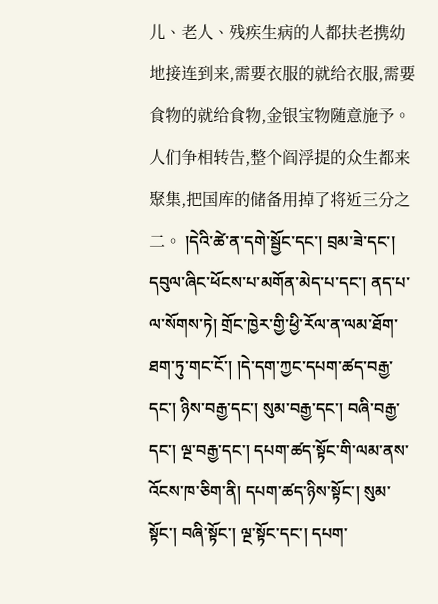儿、老人、残疾生病的人都扶老携幼地接连到来,需要衣服的就给衣服,需要食物的就给食物,金银宝物随意施予。人们争相转告,整个阎浮提的众生都来聚集,把国库的储备用掉了将近三分之二。 །དེའི་ཚེ་ན་དགེ་སྦྱོང་དང་། བྲམ་ཟེ་དང་། དབུལ་ཞིང་ཕོངས་པ་མགོན་མེད་པ་དང་། ནད་པ་ལ་སོགས་ཏེ། གྲོང་ཁྱེར་གྱི་ཕྱི་རོལ་ན་ལམ་ཐོག་ཐག་ཏུ་གང་ངོ་། །དེ་དག་ཀྱང་དཔག་ཚད་བརྒྱ་དང་། ཉིས་བརྒྱ་དང་། སུམ་བརྒྱ་དང་། བཞི་བརྒྱ་དང་། ལྔ་བརྒྱ་དང་། དཔག་ཚད་སྟོང་གི་ལམ་ནས་འོངས་ཁ་ཅིག་ནི། དཔག་ཚད་ཉིས་སྟོང་། སུམ་སྟོང་། བཞི་སྟོང་། ལྔ་སྟོང་དང་། དཔག་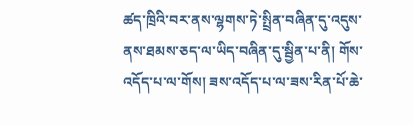ཚད་ཁྲིའི་བར་ནས་ལྷགས་ཏེ་སྤྲིན་བཞིན་དུ་འདུས་ནས་ཐམས་ཅད་ལ་ཡིད་བཞིན་དུ་སྦྱིན་པ་ནི། གོས་འདོད་པ་ལ་གོས། ཟས་འདོད་པ་ལ་ཟས་རིན་པོ་ཆེ་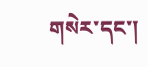གསེར་དང་།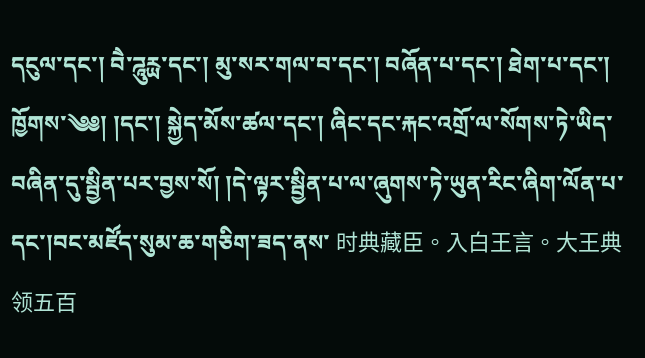དངུལ་དང་། བཻ་ཌཱུཪྻ་དང་། མུ་སར་གལ་བ་དང་། བཞོན་པ་དང་། ཐེག་པ་དང་། ཁྱོགས་༄༅། །དང་། སྐྱེད་མོས་ཚལ་དང་། ཞིང་དང་རྐང་འགྲོ་ལ་སོགས་ཏེ་ཡིད་བཞིན་དུ་སྦྱིན་པར་བྱས་སོ། །དེ་ལྟར་སྦྱིན་པ་ལ་ཞུགས་ཏེ་ཡུན་རིང་ཞིག་ལོན་པ་དང་།བང་མཛོད་སུམ་ཆ་གཅིག་ཟད་ནས་ 时典藏臣。入白王言。大王典领五百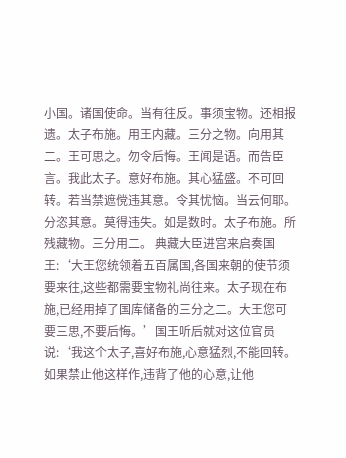小国。诸国使命。当有往反。事须宝物。还相报遗。太子布施。用王内藏。三分之物。向用其二。王可思之。勿令后悔。王闻是语。而告臣言。我此太子。意好布施。其心猛盛。不可回转。若当禁遮傥违其意。令其忧恼。当云何耶。分恣其意。莫得违失。如是数时。太子布施。所残藏物。三分用二。 典藏大臣进宫来启奏国王:‘大王您统领着五百属国,各国来朝的使节须要来往,这些都需要宝物礼尚往来。太子现在布施,已经用掉了国库储备的三分之二。大王您可要三思,不要后悔。’国王听后就对这位官员说:‘我这个太子,喜好布施,心意猛烈,不能回转。如果禁止他这样作,违背了他的心意,让他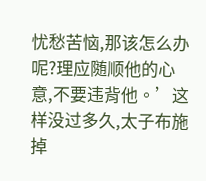忧愁苦恼,那该怎么办呢?理应随顺他的心意,不要违背他。’这样没过多久,太子布施掉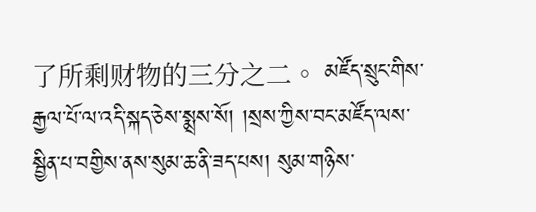了所剩财物的三分之二。 མཛོད་སྲུང་གིས་རྒྱལ་པོ་ལ་འདི་སྐད་ཅེས་སྨྲས་སོ། །སྲས་ཀྱིས་བང་མཛོད་ལས་སྦྱིན་པ་བགྱིས་ནས་སུམ་ཆ་ནི་ཟད་པས། སུམ་གཉིས་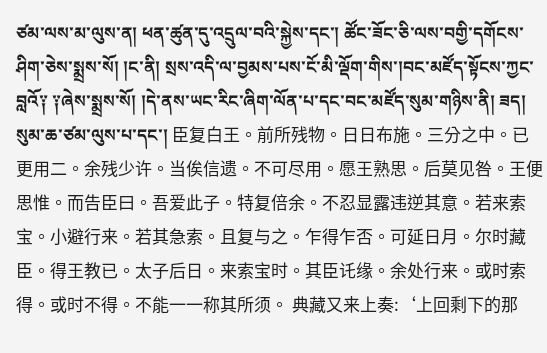ཙམ་ལས་མ་ལུས་ན། ཕན་ཚུན་དུ་འདྲུལ་བའི་སྐྱེས་དང་། ཚོང་ཟོང་ཅི་ལས་བགྱི་དགོངས་ཤིག་ཅེས་སྨྲས་སོ། །ང་ནི། སྲས་འདི་ལ་བྱམས་པས་ངོ་མི་ལྡོག་གིས་།བང་མཛོད་སྟོངས་ཀྱང་བླའོ༑ ༑ཞེས་སྨྲས་སོ། །དེ་ནས་ཡང་རིང་ཞིག་ལོན་པ་དང་བང་མཛོད་སུམ་གཉིས་ནི། ཟད། སུམ་ཆ་ཙམ་ལུས་པ་དང་། 臣复白王。前所残物。日日布施。三分之中。已更用二。余残少许。当俟信遗。不可尽用。愿王熟思。后莫见咎。王便思惟。而告臣曰。吾爱此子。特复倍余。不忍显露违逆其意。若来索宝。小避行来。若其急索。且复与之。乍得乍否。可延日月。尔时藏臣。得王教已。太子后日。来索宝时。其臣讬缘。余处行来。或时索得。或时不得。不能一一称其所须。 典藏又来上奏:‘上回剩下的那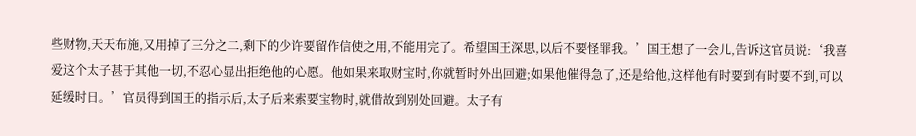些财物,天天布施,又用掉了三分之二,剩下的少许要留作信使之用,不能用完了。希望国王深思,以后不要怪罪我。’国王想了一会儿,告诉这官员说:‘我喜爱这个太子甚于其他一切,不忍心显出拒绝他的心愿。他如果来取财宝时,你就暂时外出回避;如果他催得急了,还是给他,这样他有时要到有时要不到,可以延缓时日。’官员得到国王的指示后,太子后来索要宝物时,就借故到别处回避。太子有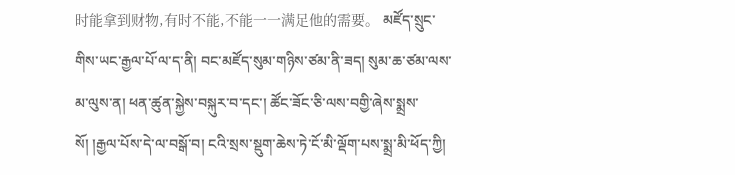时能拿到财物,有时不能,不能一一满足他的需要。 མཛོད་སྲུང་གིས་ཡང་རྒྱལ་པོ་ལ་ད་ནི། བང་མཛོད་སུམ་གཉིས་ཙམ་ནི་ཟད། སུམ་ཆ་ཙམ་ལས་མ་ལུས་ན། ཕན་ཚུན་སྐྱེས་བསྐུར་བ་དང་། ཚོང་ཟོང་ཅི་ལས་བགྱི་ཞེས་སྨྲས་སོ། །རྒྱལ་པོས་དེ་ལ་བསྒོ་བ། ངའི་སྲས་སྡུག་ཆེས་ཏེ་ངོ་མི་ལྡོག་པས་སྨྲ་མི་ཕོད་ཀྱི།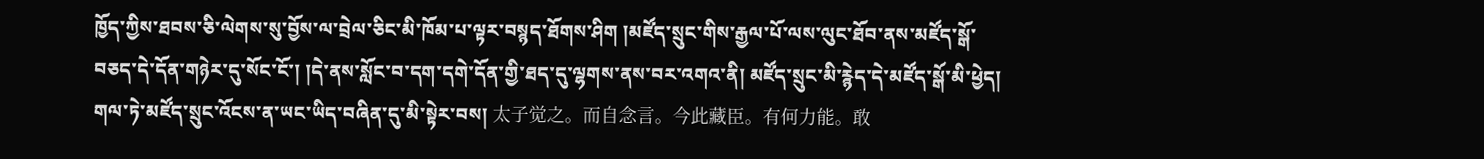ཁྱོད་ཀྱིས་ཐབས་ཅི་ལེགས་སུ་བྱོས་ལ་བྲེལ་ཅིང་མི་ཁོམ་པ་ལྟར་བསྙད་ཐོགས་ཤིག །མཛོད་སྲུང་གིས་རྒྱལ་པོ་ལས་ལུང་ཐོབ་ནས་མཛོད་སྒོ་བཅད་དེ་དོན་གཉེར་དུ་སོང་ངོ་། །དེ་ནས་སློང་བ་དག་དགེ་དོན་གྱི་ཐད་དུ་ལྷགས་ནས་བར་འགའ་ནི། མཛོད་སྲུང་མི་རྙེད་དེ་མཛོད་སྒོ་མི་ཕྱེད། གལ་ཏེ་མཛོད་སྲུང་འོངས་ན་ཡང་ཡིད་བཞིན་དུ་མི་སྟེར་བས། 太子觉之。而自念言。今此藏臣。有何力能。敢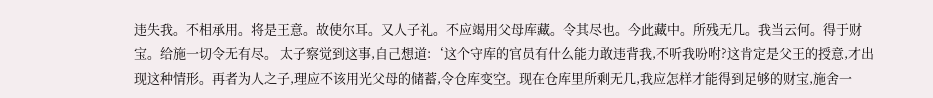违失我。不相承用。将是王意。故使尔耳。又人子礼。不应竭用父母库藏。令其尽也。今此藏中。所残无几。我当云何。得于财宝。给施一切令无有尽。 太子察觉到这事,自己想道:‘这个守库的官员有什么能力敢违背我,不听我吩咐?这肯定是父王的授意,才出现这种情形。再者为人之子,理应不该用光父母的储蓄,令仓库变空。现在仓库里所剩无几,我应怎样才能得到足够的财宝,施舍一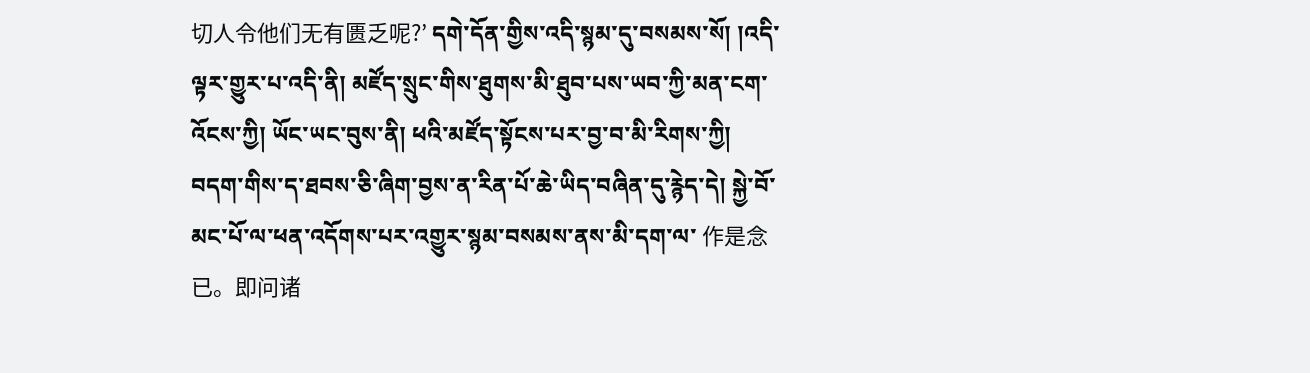切人令他们无有匮乏呢?’ དགེ་དོན་གྱིས་འདི་སྙམ་དུ་བསམས་སོ། །འདི་ལྟར་གྱུར་པ་འདི་ནི། མཛོད་སྲུང་གིས་ཐུགས་མི་ཐུབ་པས་ཡབ་ཀྱི་མན་ངག་འོངས་ཀྱི། ཡོང་ཡང་བུས་ནི། ཕའི་མཛོད་སྟོངས་པར་བྱ་བ་མི་རིགས་ཀྱི། བདག་གིས་ད་ཐབས་ཅི་ཞིག་བྱས་ན་རིན་པོ་ཆེ་ཡིད་བཞིན་དུ་རྙེད་དེ། སྐྱེ་བོ་མང་པོ་ལ་ཕན་འདོགས་པར་འགྱུར་སྙམ་བསམས་ནས་མི་དག་ལ་ 作是念已。即问诸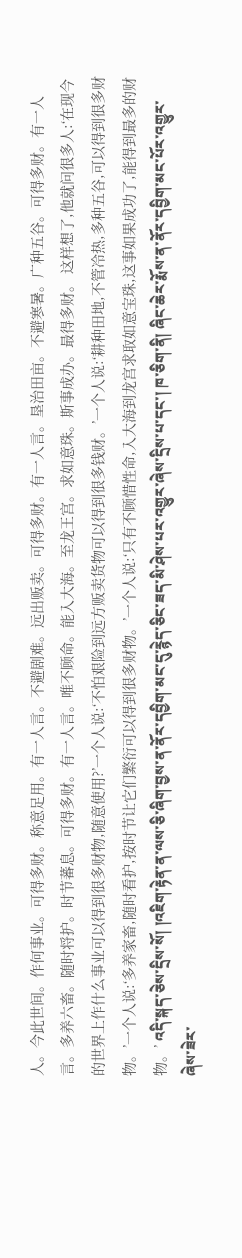人。今此世间。作何事业。可得多财。称意足用。有一人言。不避剧难。远出贩卖。可得多财。有一人言。垦治田亩。不避寒暑。广种五谷。可得多财。有一人言。多养六畜。随时将护。时节蕃息。可得多财。有一人言。唯不顾命。能入大海。至龙王宫。求如意珠。斯事成办。最得多财。 这样想了,他就问很多人:‘在现今的世界上作什么事业可以得到很多财物,随意使用?’一个人说:‘不怕艰险到远方贩卖货物可以得到很多钱财。’一个人说:‘耕种田地,不管冷热,多种五谷,可以得到很多财物。’一个人说:‘多养家畜,随时看护,按时节让它们繁衍可以得到很多财物。’一个人说:‘只有不顾惜性命,入大海到龙宫求取如意宝珠,这事如果成功了,能得到最多的财物。’ འདི་སྐད་ཅེས་དྲིས་སོ། །འཇིག་རྟེན་ན་ལས་ཅི་ཞིག་བྱས་ན་ནོར་དབྱིག་མང་དུ་རྙེད་ཅིང་ཟད་མི་ཤེས་པར་འགྱུར་ཞེས་དྲིས་པ་དང་། ཁ་ཅིག་ནི། ཞིང་ཆེར་རྨོས་ན་ནོར་དབྱིག་མང་པོར་འགྱུར་ཞེས་ཟེར་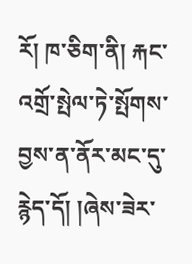རོ། ཁ་ཅིག་ནི། རྐང་འགྲོ་སྤེལ་ཏེ་སྤོགས་བྱས་ན་ནོར་མང་དུ་རྙེད་དོ། །ཞེས་ཟེར་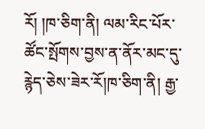རོ། །ཁ་ཅིག་ནི། ལམ་རིང་པོར་ཚོང་སྤོགས་བྱས་ན་ནོར་མང་དུ་རྙེད་ཅེས་ཟེར་རོ།ཁ་ཅིག་ནི། རྒྱ་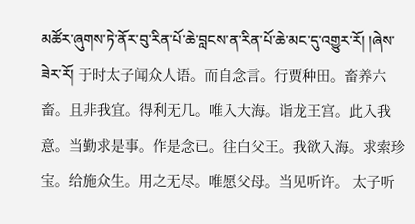མཚོར་ཞུགས་ཏེ་ནོར་བུ་རིན་པོ་ཆེ་བླངས་ན་རིན་པོ་ཆེ་མང་དུ་འགྱུར་རོ། །ཞེས་ཟེར་རོ། 于时太子闻众人语。而自念言。行贾种田。畜养六畜。且非我宜。得利无几。唯入大海。诣龙王宫。此入我意。当勤求是事。作是念已。往白父王。我欲入海。求索珍宝。给施众生。用之无尽。唯愿父母。当见听许。 太子听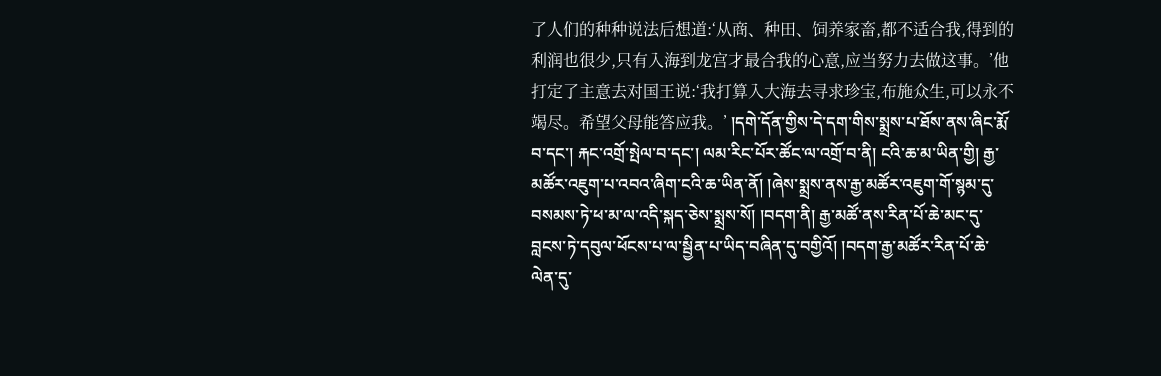了人们的种种说法后想道:‘从商、种田、饲养家畜,都不适合我,得到的利润也很少,只有入海到龙宫才最合我的心意,应当努力去做这事。’他打定了主意去对国王说:‘我打算入大海去寻求珍宝,布施众生,可以永不竭尽。希望父母能答应我。’ །དགེ་དོན་གྱིས་དེ་དག་གིས་སྨྲས་པ་ཐོས་ནས་ཞིང་རྨོ་བ་དང་། རྐང་འགྲོ་སྤེལ་བ་དང་། ལམ་རིང་པོར་ཚོང་ལ་འགྲོ་བ་ནི། ངའི་ཆ་མ་ཡིན་གྱི། རྒྱ་མཚོར་འཇུག་པ་འབའ་ཞིག་ངའི་ཆ་ཡིན་ནོ། །ཞེས་སྨྲས་ནས་རྒྱ་མཚོར་འཇུག་གོ་སྙམ་དུ་བསམས་ཏེ་ཕ་མ་ལ་འདི་སྐད་ཅེས་སྨྲས་སོ། །བདག་ནི། རྒྱ་མཚོ་ནས་རིན་པོ་ཆེ་མང་དུ་བླངས་ཏེ་དབུལ་ཕོངས་པ་ལ་སྦྱིན་པ་ཡིད་བཞིན་དུ་བགྱིའོ། །བདག་རྒྱ་མཚོར་རིན་པོ་ཆེ་ལེན་དུ་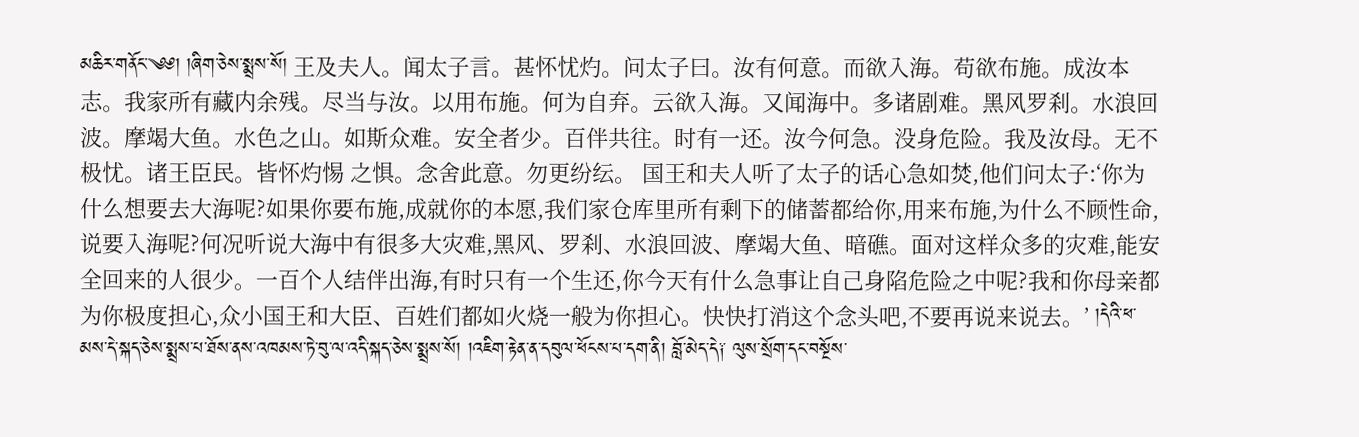མཆིར་གནོང་༄༅། །ཞིག་ཅེས་སྨྲས་སོ། 王及夫人。闻太子言。甚怀忧灼。问太子曰。汝有何意。而欲入海。苟欲布施。成汝本志。我家所有藏内余残。尽当与汝。以用布施。何为自弃。云欲入海。又闻海中。多诸剧难。黑风罗刹。水浪回波。摩竭大鱼。水色之山。如斯众难。安全者少。百伴共往。时有一还。汝今何急。没身危险。我及汝母。无不极忧。诸王臣民。皆怀灼惕 之惧。念舍此意。勿更纷纭。 国王和夫人听了太子的话心急如焚,他们问太子:‘你为什么想要去大海呢?如果你要布施,成就你的本愿,我们家仓库里所有剩下的储蓄都给你,用来布施,为什么不顾性命,说要入海呢?何况听说大海中有很多大灾难,黑风、罗刹、水浪回波、摩竭大鱼、暗礁。面对这样众多的灾难,能安全回来的人很少。一百个人结伴出海,有时只有一个生还,你今天有什么急事让自己身陷危险之中呢?我和你母亲都为你极度担心,众小国王和大臣、百姓们都如火烧一般为你担心。快快打消这个念头吧,不要再说来说去。’ །དེའི་ཕ་མས་དེ་སྐད་ཅེས་སྨྲས་པ་ཐོས་ནས་འཁམས་ཏེ་བུ་ལ་འདི་སྐད་ཅེས་སྨྲས་སོ། །འཇིག་རྟེན་ན་དབུལ་ཕོངས་པ་དག་ནི། བློ་མེད་དེ༑ ལུས་སྲོག་དང་བསྔོས་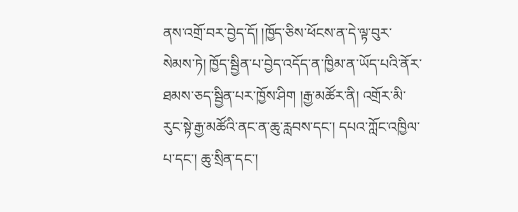ནས་འགྲོ་བར་བྱེད་དོ། །ཁྱོད་ཅིས་ཕོངས་ན་དེ་ལྟ་བུར་སེམས་ཏེ། ཁྱོད་སྦྱིན་པ་བྱེད་འདོད་ན་ཁྱིམ་ན་ཡོད་པའི་ནོར་ཐམས་ཅད་སྦྱིན་པར་ཁྱོས་ཤིག །རྒྱ་མཚོར་ནི། འགྲོར་མི་རུང་སྟེ་རྒྱ་མཚོའི་ནང་ན་ཆུ་རླབས་དང་། དཔའ་ཀློང་འཁྱིལ་པ་དང་། ཆུ་སྲིན་དང་།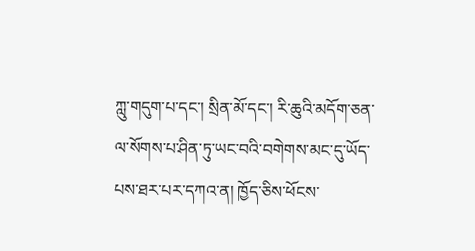ཀླུ་གདུག་པ་དང་། སྲིན་མོ་དང་། རི་ཆུའི་མདོག་ཅན་ལ་སོགས་པ་ཤིན་ཏུ་ཡང་བའི་བགེགས་མང་དུ་ཡོད་པས་ཐར་པར་དཀའ་ན། ཁྱོད་ཅིས་ཕོངས་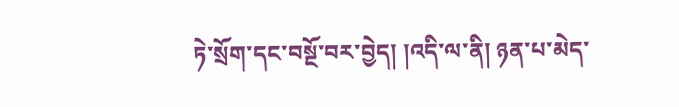ཏེ་སྲོག་དང་བསྔོ་བར་བྱེད། །འདི་ལ་ནི། ཉན་པ་མེད་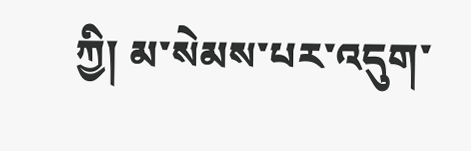ཀྱི། མ་སེམས་པར་འདུག་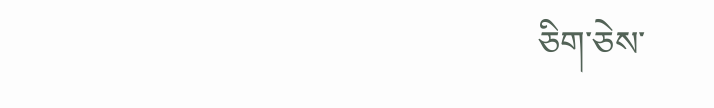ཅིག་ཅེས་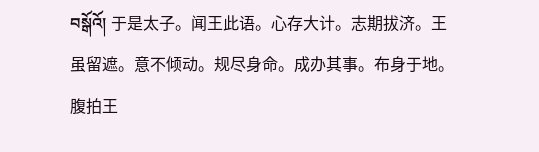བསྒོའོ། 于是太子。闻王此语。心存大计。志期拔济。王虽留遮。意不倾动。规尽身命。成办其事。布身于地。腹拍王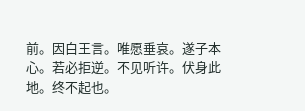前。因白王言。唯愿垂哀。遂子本心。若必拒逆。不见听许。伏身此地。终不起也。